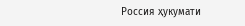Россия ҳукумати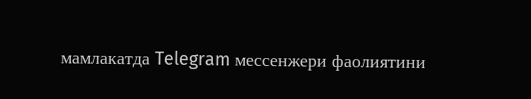мамлакатда Telegram мессенжери фаолиятини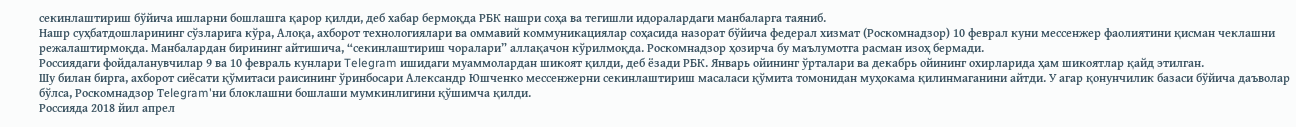секинлаштириш бўйича ишларни бошлашга қарор қилди, деб хабар бермоқда РБК нашри соҳа ва тегишли идоралардаги манбаларга таяниб.
Нашр суҳбатдошларининг сўзларига кўра, Алоқа, ахборот технологиялари ва оммавий коммуникациялар соҳасида назорат бўйича федерал хизмат (Роскомнадзор) 10 феврал куни мессенжер фаолиятини қисман чеклашни режалаштирмоқда. Манбалардан бирининг айтишича, “секинлаштириш чоралари” аллақачон кўрилмоқда. Роскомнадзор ҳозирча бу маълумотга расман изоҳ бермади.
Россиядаги фойдаланувчилар 9 ва 10 февраль кунлари Telegram ишидаги муаммолардан шикоят қилди, деб ёзади РБК. Январь ойининг ўрталари ва декабрь ойининг охирларида ҳам шикоятлар қайд этилган.
Шу билан бирга, ахборот сиёсати қўмитаси раисининг ўринбосари Александр Юшченко мессенжерни секинлаштириш масаласи қўмита томонидан муҳокама қилинмаганини айтди. У агар қонунчилик базаси бўйича даъволар бўлса, Роскомнадзор Теlegram'ни блоклашни бошлаши мумкинлигини қўшимча қилди.
Россияда 2018 йил апрел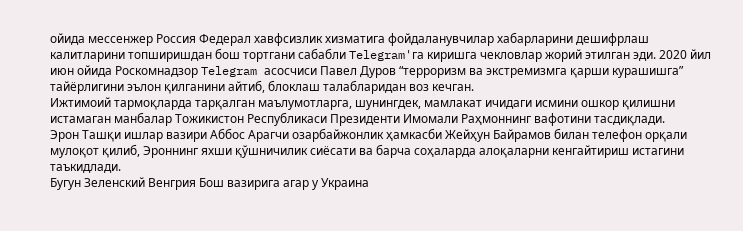ойида мессенжер Россия Федерал хавфсизлик хизматига фойдаланувчилар хабарларини дешифрлаш калитларини топширишдан бош тортгани сабабли Telegram'га киришга чекловлар жорий этилган эди. 2020 йил июн ойида Роскомнадзор Telegram асосчиси Павел Дуров “терроризм ва экстремизмга қарши курашишга” тайёрлигини эълон қилганини айтиб, блоклаш талабларидан воз кечган.
Ижтимоий тармоқларда тарқалган маълумотларга, шунингдек, мамлакат ичидаги исмини ошкор қилишни истамаган манбалар Тожикистон Республикаси Президенти Имомали Раҳмоннинг вафотини тасдиқлади.
Эрон Ташқи ишлар вазири Аббос Арагчи озарбайжонлик ҳамкасби Жейҳун Байрамов билан телефон орқали мулоқот қилиб, Эроннинг яхши қўшничилик сиёсати ва барча соҳаларда алоқаларни кенгайтириш истагини таъкидлади.
Бугун Зеленский Венгрия Бош вазирига агар у Украина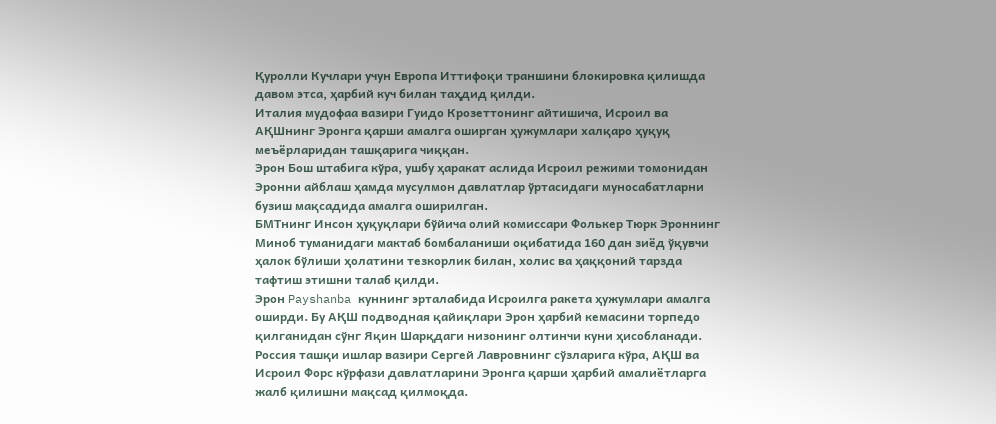Қуролли Кучлари учун Европа Иттифоқи траншини блокировка қилишда давом этса, ҳарбий куч билан таҳдид қилди.
Италия мудофаа вазири Гуидо Крозеттонинг айтишича, Исроил ва АҚШнинг Эронга қарши амалга оширган ҳужумлари халқаро ҳуқуқ меъёрларидан ташқарига чиққан.
Эрон Бош штабига кўра, ушбу ҳаракат аслида Исроил режими томонидан Эронни айблаш ҳамда мусулмон давлатлар ўртасидаги муносабатларни бузиш мақсадида амалга оширилган.
БМТнинг Инсон ҳуқуқлари бўйича олий комиссари Фолькер Тюрк Эроннинг Миноб туманидаги мактаб бомбаланиши оқибатида 160 дан зиёд ўқувчи ҳалок бўлиши ҳолатини тезкорлик билан, холис ва ҳаққоний тарзда тафтиш этишни талаб қилди.
Эрон Payshanba куннинг эрталабида Исроилга ракета ҳужумлари амалга оширди. Бу АҚШ подводная қайиқлари Эрон ҳарбий кемасини торпедо қилганидан сўнг Яқин Шарқдаги низонинг олтинчи куни ҳисобланади.
Россия ташқи ишлар вазири Сергей Лавровнинг сўзларига кўра, АҚШ ва Исроил Форс кўрфази давлатларини Эронга қарши ҳарбий амалиётларга жалб қилишни мақсад қилмоқда.